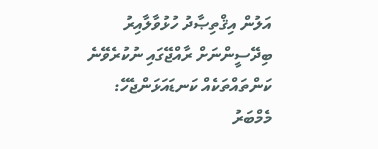އަލުން އިޤްތިޞާދު ހުޅުވާލާއިރު ބިދޭސީންނަށް ރާއްޖޭގައި ނުކުރެވޭނެ ކަންތައްތަކެއް ކަނޑައަޅަންޖެހޭ: މެމްބަރު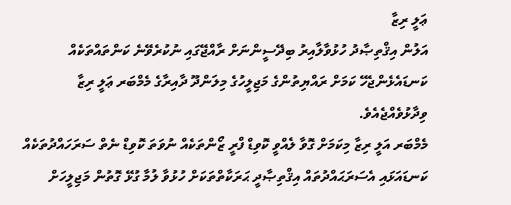ޢަލީ ރިޒާ
އަލުން އިޤްތިޞާދު ހުޅުވާލާއިރު ބިދޭސީންނަށް ރާއްޖޭގައި ނުކުރެވޭނެ ކަންތައްތަކެއް ކަނޑައެޅެންޖެހޭ ކަމަށް ރައްޔިތުންގެ މަޖިލީހުގެ މިލަންދޫ ދާއިރާގެ މެމްބަރ ޢަލީ ރިޒާ ވިދާޅުވެއްޖެއެވެ.
މެމްބަރ އަލީ ރިޒާ މިކަމަށް ގޮވާ ލެއްވީ ކޮވިޑް ފްރީ ޒޯންތަކެއް ނުވަތަ ކޮވިޑް ނެތް ސަރަހައްދުތަކެއް ކަނޑައަޅައި އެސަރަޙައްދުތައް އިޤްތިޞާދީ ޙަރަކާތްތަކަށް ހުޅުވާ ލުމާ ގުޅޭ ގޮތުން މަޖިލީހަށް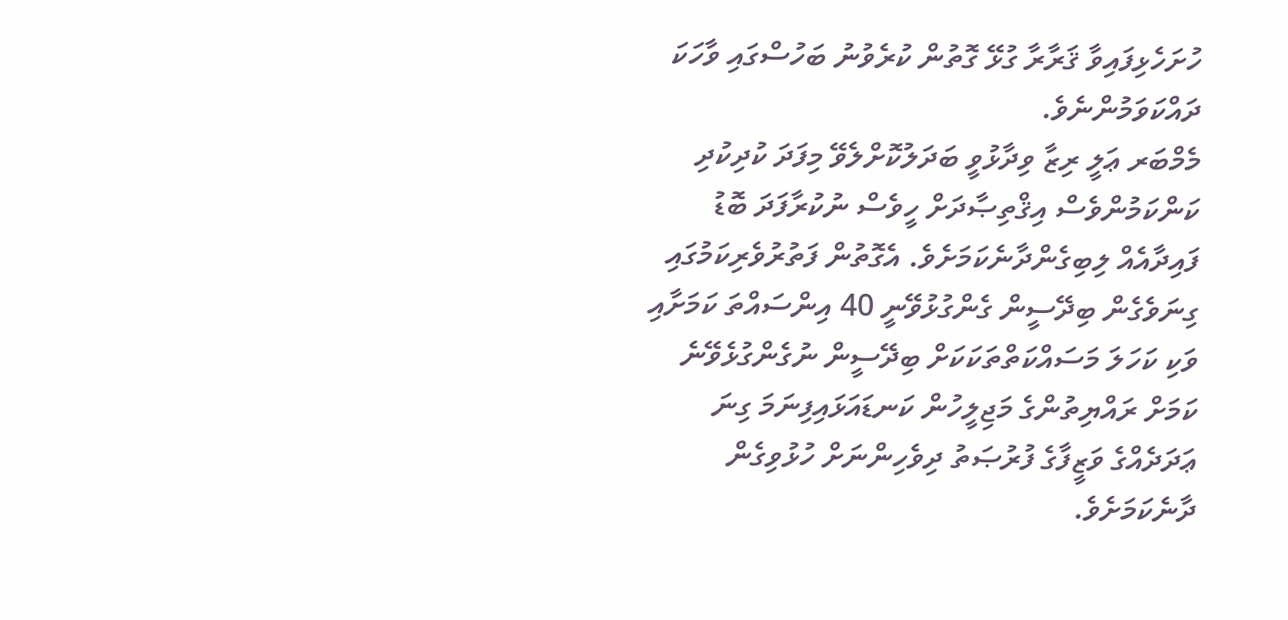ހުށަހެޅިފައިވާ ޤަރާރާ ގުޅޭ ގޮތުން ކުރެވުނު ބަހުސްގައި ވާހަކަ ދައްކަވަމުންނެވެ.
މެމްބަރ ޢަލީ ރިޒާ ވިދާޅުވީ ބަދަލުކޮށްލެވޭ މިފަދަ ކުދިކުދި ކަންކަމުންވެސް އިޤްތިޞާދަށް ހީވެސް ނުކުރާފަދަ ބޮޑު ފައިދާއެއް ލިބިގެންދާނެކަމަށެވެ. އެގޮތުން ފަތުރުވެރިކަމުގައި ގިނަވެގެން ބިދޭސީން ގެންގުޅުވޭނީ 40 އިންސައްތަ ކަމަށާއި ވަކި ކަހަލަ މަސައްކަތްތަކަކަށް ބިދޭސީން ނުގެންގުޅެވޭނެ ކަމަށް ރައްޔިތުންގެ މަޖިލީހުން ކަނޑައަޅައިފިނަމަ ގިނަ ޢަދަދެއްގެ ވަޒީފާގެ ފުރުޞަތު ދިވެހިންނަށް ހުޅުވިގެން ދާނެކަމަށެވެ.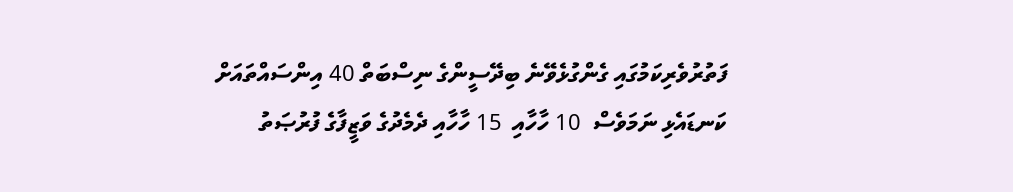ފަތުރުވެރިކަމުގައި ގެންގުޅެވޭނެ ބިދޭސީންގެ ނިސްބަތް 40 އިންސައްތައަށް ކަނޑައެޅި ނަމަވެސް  10 ހާހާއި  15 ހާހާއި ދެމެދުގެ ވަޒީފާގެ ފުރުޞަތު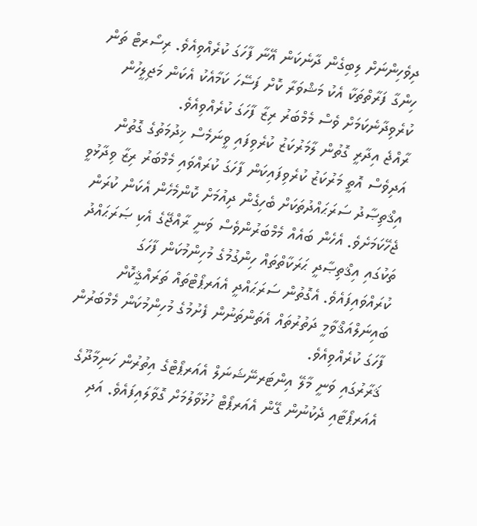ދިވެހިންނަށް ލިބިގެން ދާނެކަން އޭނާ ފާހަގަ ކުރެއްވިއެވެ. ރިސޯރޓް ތަން ހިންގާ ފަރާތްތަކާ އެކު މަޝްވަރާ ކޮށް ފަސޭހަ ކަމާއެކު އެކަން މަޖިލީހުން ކުރެވިދާނެކަމަށް ވެސް މެމްބަރު ރިޒާ ފާހަގަ ކުރެއްވިއެވެ.
ރާއްޖެ އިދާރީ ގޮތުން ލާމަރުކަޒު ކުރެވިފައި ވީނަމެސް ޚިދުމަތުގެ ގޮތުން އަދިވެސް އޮތީ މަރުކަޒު ކުރެވިފައިކަން ފާހަގަ ކުރައްވައި މެމްބަރު ރިޒާ ވިދާޅުވީ އިޤްތިޞާދު ސަރަޙައްދުތަކަށް ބެހިގެން ދިއުމަށް ކޮންމެހެން އެކަން ކުރަން ޖެހޭކަމަށެވެ. އެހެން ބައެއް މެމްބަރުންވެސް ވަނީ ރާއްޖޭގެ އެކި ޞަރަޙައްދު ތަކުގައި އިޤްތިޞާދީ ޙަރަކާތްތައް ހިންގުމުގެ މުހިންމުކަން ފާހަގަ ކުރައްވައިފައެވެ. އެގޮތުން ސަރަޙައްދީ އެއަރޕޯޓްތައް ތަރައްޤީކޮށް ބައިނަލްއަޤްވާމީ ދަތުރުތައް އެތަންތަނުން ފެށުމުގެ މުހިންމުކަން މެމްބަރުން ފާހަގަ ކުރެއްވިއެވެ.
ޤަރާރުގައި ވަނީ މާލޭ އިންޓަރނޭޝަނަލް އެއަރޕޯޓްގެ އިތުރުން ހަނިމާދޫގެ އެއަރޕޯޓާއި ދެކުނުން ގޭން އެއަރޕޯޓް ހުޅުވާލުމަށް ގޮވާލައިފައެވެ. އަދި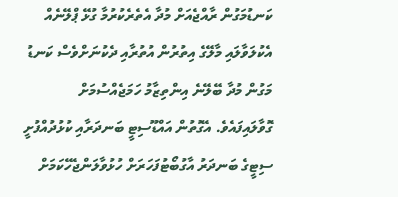ކަނޑުމަގުން ރާއްޖެއަށް މުދާ އެތެރެކުރުމާ ގުޅޭ ޕްލޭނެއް އެކުލަވާލައި މާލޭގެ އިތުރުން އުތުރާއި ދެކުނަށްވެސް ކަނޑު މަގުން މުދާ ބޭލޭނެ އިންތިޒާމު ހަމަޖެއްސުމަށް ގޮވާލައިފައެވެ. އެގޮތުން އައްޑޫސިޓީ ބަނދަރާއި ކުޅުދުއްފުށީ ސިޓީގެ ބަނދަރު އާގުބޯޓުފަހަރަށް ހުޅުވާލަންޖެހޭކަމަށް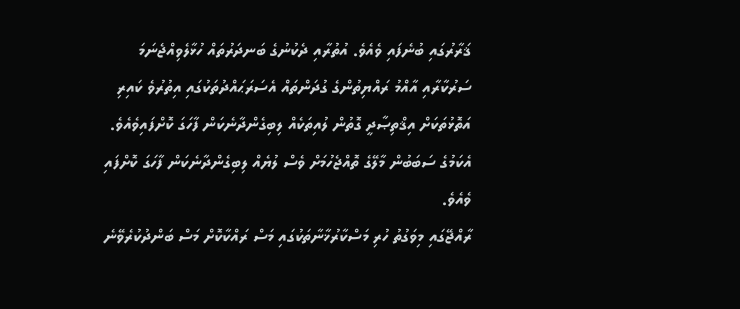ޤަރާރުގައި ބުނެފައި ވެއެވެ. އުތުރާއި ދެކުނުގެ ބަނދަރުތައް ހުޅާލެވިއްޖެނަމަ ސަރުކާރާއި އާއްމު ރައްޔިތުންގެ ގުދަންތައް އެސަރަޙައްދުތަކުގައި އިތުރުވެ ކައިރި އަތޮޅުތަކަށް އިޤްތިޞާދީ ގޮތުން ލުއިތަކެއް ލިބިގެންދާނެކަން ފާހަގަ ކޮށްފައިވެއެވެ. އެކަމުގެ ސަބަބުން މާލޭގެ ތޮއްޖެހުމަށް ވެސް ލުޔެއް ލިބިގެންދާނެކަން ފާހަގަ ކޮށްފައި ވެއެވެ.
ރާއްޖޭގައި މިވަގުތު ހުރި މަސްކާރުޚާނާތަކުގައި މަސް ރައްކާކޮށް މަސް ބަންދުކުރެވޭނެ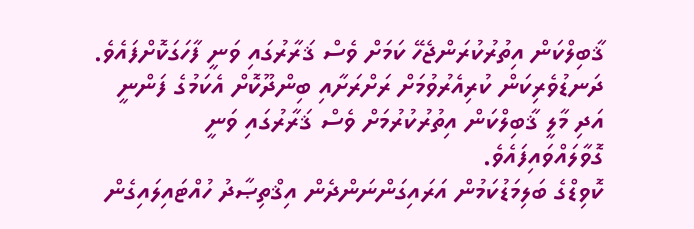ޤާބިލްކަން އިތުރުކުރަންޖެހޭ ކަމަށް ވެސް ޤަރާރުގައި ވަނީ ފާހަގަކޮށްފައެވެ. ދަނޑުވެރިކަން ކުރިއެރުވުމަށް ރަށްރަށާއި ބިންދޫކޮށް އެކަމުގެ ފަންނީ އަދި މާލީ ޤާބިލްކަން އިތުރުކުރުމަށް ވެސް ޤަރާރުގައި ވަނީ ގޮވާލައްވައިފައެވެ.
ކޮވިޑްގެ ބަލިމަޑުކަމުން އަރައިގަންނަންދެން އިޤްތިޞާދު ހުއްޓައިލައިގެން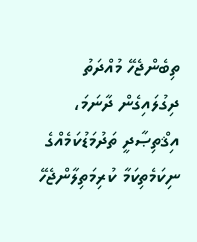ތިބެންޖެހޭ މުއްދަތު ދިގުލައިގެން ދާނަމަ، އިޤްތިޞާދީ ތަދުމަޑުކަމެއްގެ ނިކަމެތިކަމާ ކުރިމަތިލާންޖެހޭ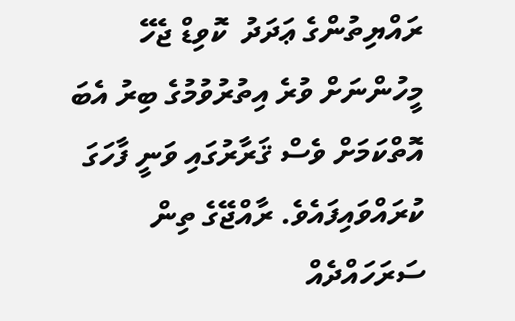ރައްޔިތުންގެ ޢަދަދު  ކޮވިޑް ޖެހޭ މީހުންނަށް ވުރެ އިތުރުވުމުގެ ބިރު އެބަ އޮތްކަމަށް ވެސް ޤަރާރުގައި ވަނީ ފާހަގަ ކުރައްވައިފައެވެ. ރާއްޖޭގެ ތިން ސަރަހައްދެއް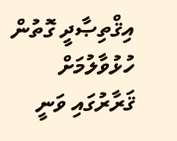އިޤްތިޞާދީ ގޮތުން ހުޅުވާލުމަށް ޤަރާރުގައި ވަނީ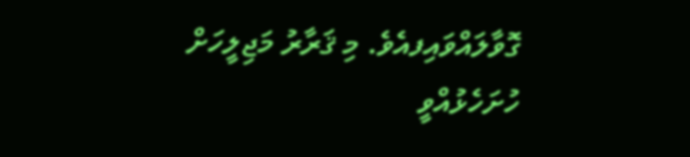ގޮވާލައްވައިފއެވެ. މި ޤަރާރު މަޖިލީހަށް ހުށަހެޅުއްވީ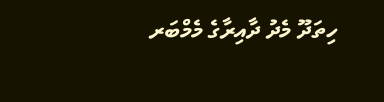ހިތަދޫ މެދު ދާއިރާގެ މެމްބަރ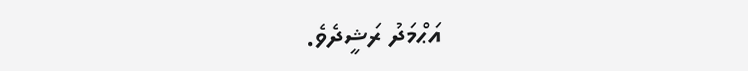އަޙްމަދު ރަޝީދެވެ.